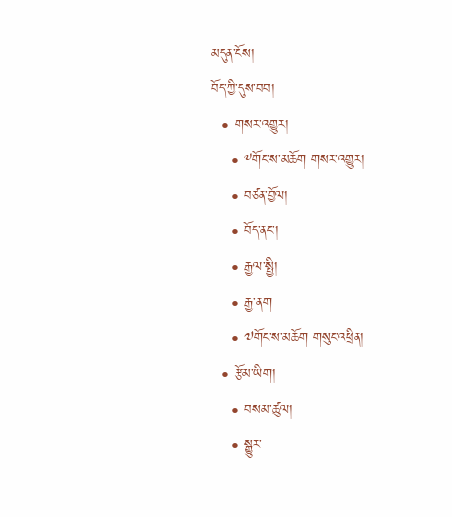མདུན་ངོས།
བོད་ཀྱི་དུས་བབ།
  • གསར་འགྱུར།
    • ༸གོང་ས་མཆོག གསར་འགྱུར།
    • བཙན་བྱོལ།
    • བོད་ནང་།
    • རྒྱལ་སྤྱི།
    • རྒྱ་ནག
    • ༧གོང་ས་མཆོག གསུང་འཕྲིན།
  • རྩོམ་ཡིག།
    • བསམ་ཚུལ།
    • སྒྱུར་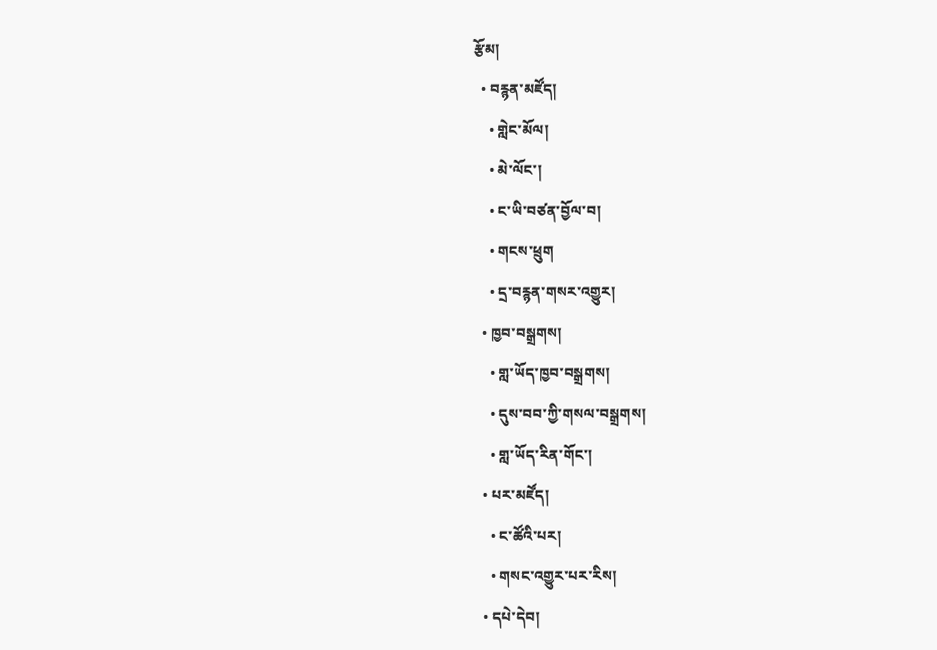རྩོམ།
  • བརྙན་མཛོད།
    • གླེང་མོལ།
    • མེ་ལོང་།
    • ང་ཡི་བཙན་བྱོལ་བ།
    • གངས་ཕྲུག
    • དྲ་བརྙན་གསར་འགྱུར།
  • ཁྱབ་བསྒྲགས།
    • གླ་ཡོད་ཁྱབ་བསྒྲགས།
    • དུས་བབ་ཀྱི་གསལ་བསྒྲགས།
    • གླ་ཡོད་རིན་གོང་།
  • པར་མཛོད།
    • ང་ཚོའི་པར།
    • གསང་འགྱུར་པར་རིས།
  • དཔེ་དེབ།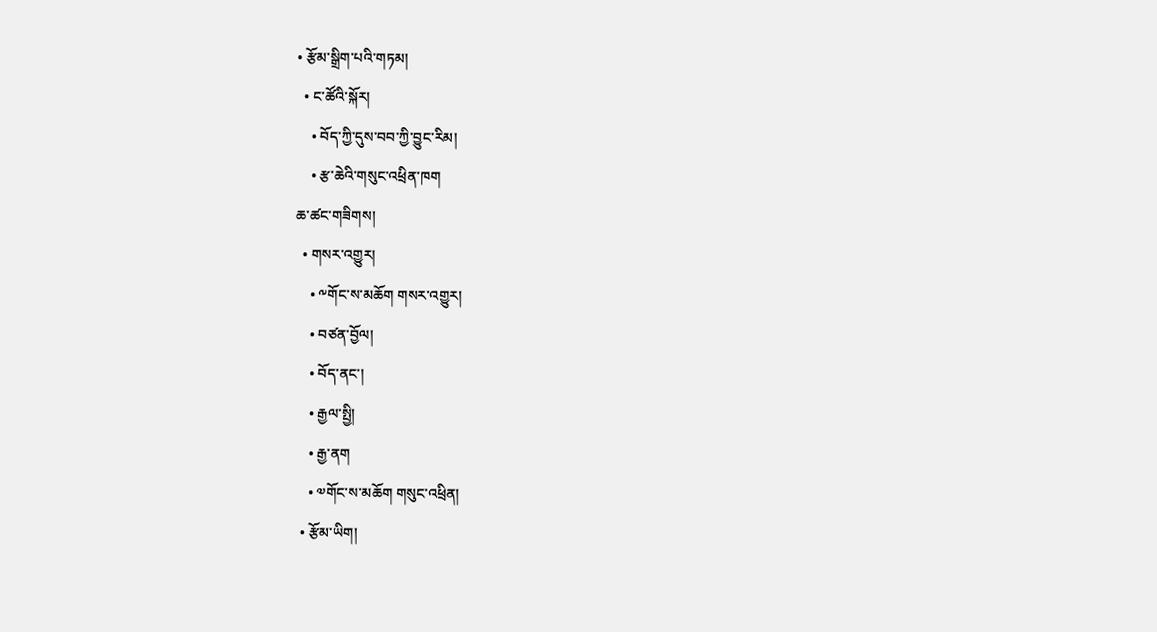• རྩོམ་སྒྲིག་པའི་གཏམ།
  • ང་ཚོའི་སྐོར།
    • བོད་ཀྱི་དུས་བབ་ཀྱི་བྱུང་རིམ།
    • རྩ་ཆེའི་གསུང་འཕྲིན་ཁག
ཆ་ཚང་གཟིགས།
  • གསར་འགྱུར།
    • ༸གོང་ས་མཆོག གསར་འགྱུར།
    • བཙན་བྱོལ།
    • བོད་ནང་།
    • རྒྱལ་སྤྱི།
    • རྒྱ་ནག
    • ༧གོང་ས་མཆོག གསུང་འཕྲིན།
  • རྩོམ་ཡིག།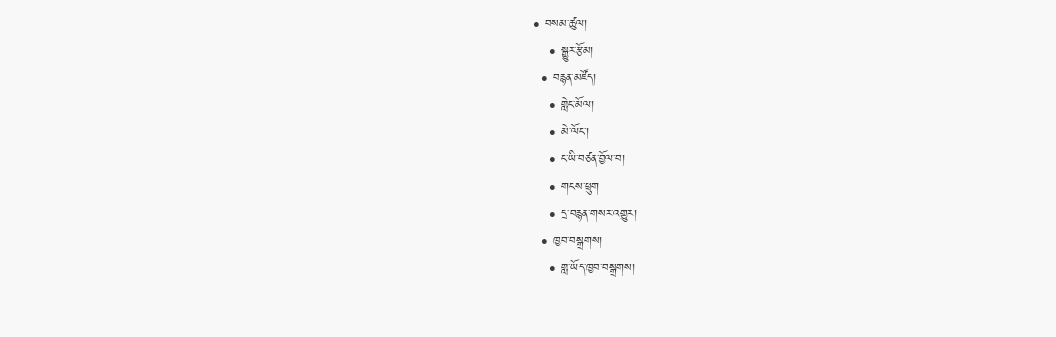• བསམ་ཚུལ།
    • སྒྱུར་རྩོམ།
  • བརྙན་མཛོད།
    • གླེང་མོལ།
    • མེ་ལོང་།
    • ང་ཡི་བཙན་བྱོལ་བ།
    • གངས་ཕྲུག
    • དྲ་བརྙན་གསར་འགྱུར།
  • ཁྱབ་བསྒྲགས།
    • གླ་ཡོད་ཁྱབ་བསྒྲགས།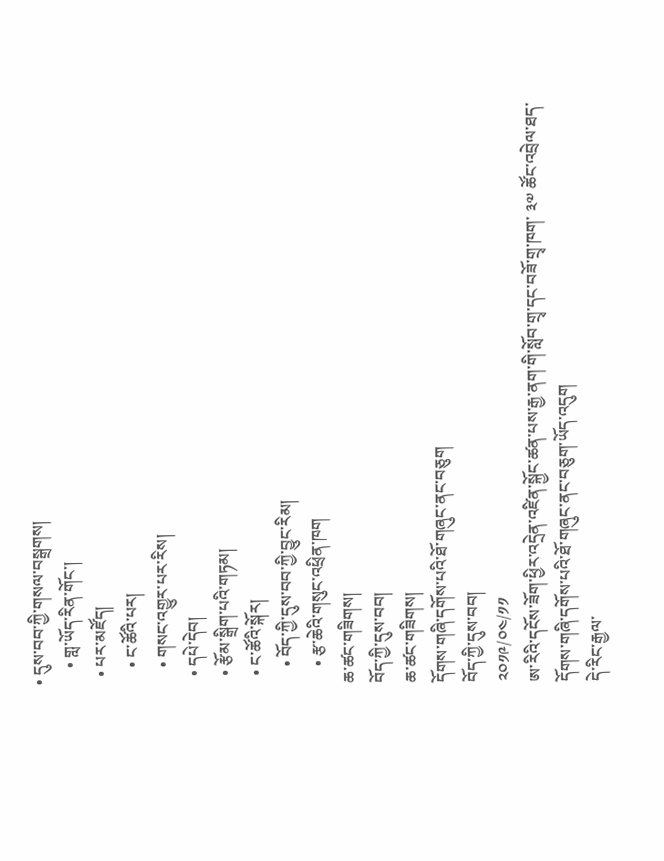• དུས་བབ་ཀྱི་གསལ་བསྒྲགས།
    • གླ་ཡོད་རིན་གོང་།
  • པར་མཛོད།
    • ང་ཚོའི་པར།
    • གསང་འགྱུར་པར་རིས།
  • དཔེ་དེབ།
  • རྩོམ་སྒྲིག་པའི་གཏམ།
  • ང་ཚོའི་སྐོར།
    • བོད་ཀྱི་དུས་བབ་ཀྱི་བྱུང་རིམ།
    • རྩ་ཆེའི་གསུང་འཕྲིན་ཁག
ཆ་ཚང་གཟིགས།
བོད་ཀྱི་དུས་བབ།
ཆ་ཚང་གཟིགས།
དོགས་གཞི་དགོས་པའི་ཐོ་གཞུང་ནང་བཅུག
བོད་ཀྱི་དུས་བབ།
༢༠༡༩/༠༤/༡༡
ཨ་རིའི་དངོས་ཟོག་ཕྱིར་འདྲེན་འཛིན་སྐྱོང་ཚན་པས་རྒྱ་ནག་གི་སློབ་གྲྭ་དང་བཟོ་གྲྭ་ཁག་ ༣༧ ཚོང་འབྲེལ་ཐད་དོགས་གཞི་དགོས་པའི་ཐོ་གཞུང་ནང་བཅུག་ཡོད་འདུག
དེ་རིང་རྒྱལ་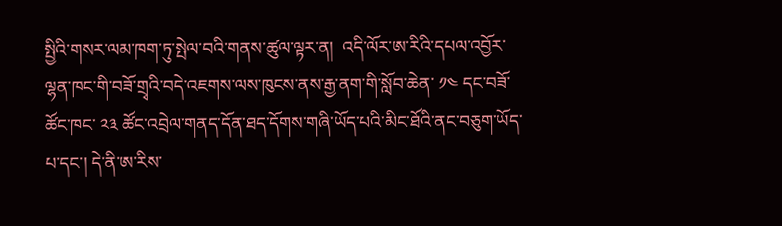སྤྱིའི་གསར་ལམ་ཁག་ཏུ་སྤེལ་བའི་གནས་ཚུལ་ལྟར་ན།  འདི་ལོར་ཨ་རིའི་དཔལ་འབྱོར་ལྷན་ཁང་གི་བཟོ་གྲྭའི་བདེ་འཇགས་ལས་ཁུངས་ནས་རྒྱ་ནག་གི་སློབ་ཆེན་ ༡༤ དང་བཟོ་ཚོང་ཁང་ ༢༣ ཚོང་འབྲེལ་གནད་དོན་ཐད་དོགས་གཞི་ཡོད་པའི་མིང་ཐོའི་ནང་བཅུག་ཡོད་པ་དང་། དེ་ནི་ཨ་རིས་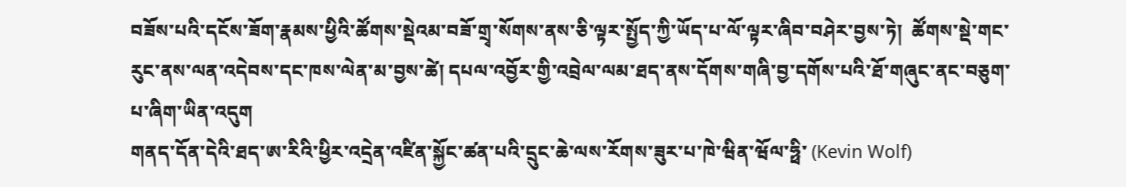བཟོས་པའི་དངོས་ཟོག་རྣམས་ཕྱིའི་ཚོགས་སྡེའམ་བཟོ་གྲྭ་སོགས་ནས་ཅི་ལྟར་སྤྱོད་ཀྱི་ཡོད་པ་ལོ་ལྟར་ཞིབ་བཤེར་བྱས་ཏེ།  ཚོགས་སྡེ་གང་རུང་ནས་ལན་འདེབས་དང་ཁས་ལེན་མ་བྱས་ཚེ། དཔལ་འབྱོར་གྱི་འབྲེལ་ལམ་ཐད་ནས་དོགས་གཞི་བྱ་དགོས་པའི་ཐོ་གཞུང་ནང་བཅུག་པ་ཞིག་ཡིན་འདུག
གནད་དོན་དེའི་ཐད་ཨ་རིའི་ཕྱིར་འདྲེན་འཛིན་སྐྱོང་ཚན་པའི་དྲུང་ཆེ་ལས་རོགས་ཟུར་པ་ཁེ་ཝིན་ཝོལ་ཧྥི་ (Kevin Wolf)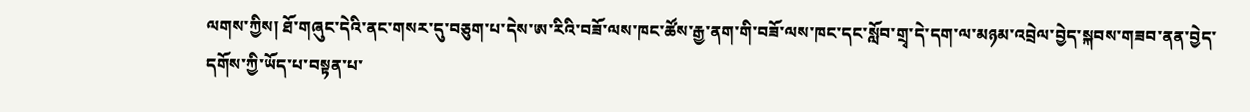ལགས་ཀྱིས། ཐོ་གཞུང་དེའི་ནང་གསར་དུ་བཅུག་པ་དེས་ཨ་རིའི་བཟོ་ལས་ཁང་ཚོས་རྒྱ་ནག་གི་བཟོ་ལས་ཁང་དང་སློབ་གྲྭ་དེ་དག་ལ་མཉམ་འབྲེལ་བྱེད་སྐབས་གཟབ་ནན་བྱེད་དགོས་ཀྱི་ཡོད་པ་བསྟན་པ་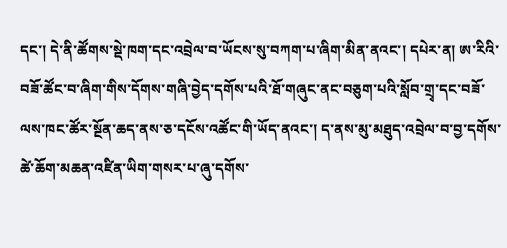དང་། དེ་ནི་ཚོགས་སྡེ་ཁག་དང་འབྲེལ་བ་ཡོངས་སུ་བཀག་པ་ཞིག་མིན་ནའང་། དཔེར་ན། ཨ་རིའི་བཟོ་ཚོང་བ་ཞིག་གིས་དོགས་གཞི་བྱེད་དགོས་པའི་ཐོ་གཞུང་ནང་བཅུག་པའི་སློབ་གྲྭ་དང་བཟོ་ལས་ཁང་ཚོར་སྔོན་ཆད་ནས་ཅ་དངོས་འཚོང་གི་ཡོད་ནའང་། ད་ནས་མུ་མཐུད་འབྲེལ་བ་བྱ་དགོས་ཚེ་ཆོག་མཆན་འཛིན་ཡིག་གསར་པ་ཞུ་དགོས་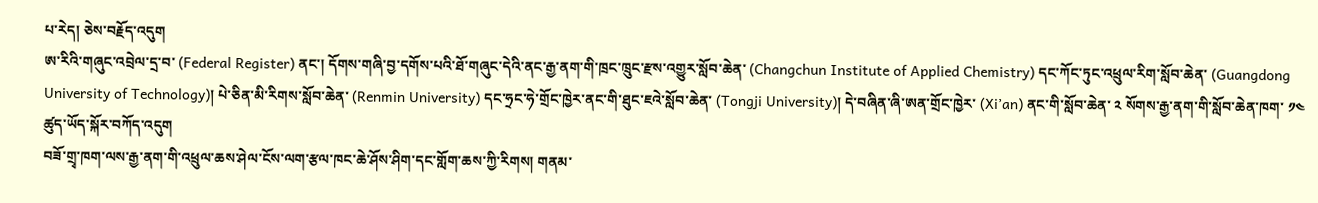པ་རེད། ཅེས་བརྗོད་འདུག
ཨ་རིའི་གཞུང་འབྲེལ་དྲ་བ་ (Federal Register) ནང་། དོགས་གཞི་བྱ་དགོས་པའི་ཐོ་གཞུང་དེའི་ནང་རྒྱ་ནག་གི་ཁྲང་ཁྲུང་རྫས་འགྱུར་སློབ་ཆེན་ (Changchun Institute of Applied Chemistry) དང་ཀོང་ཏུང་འཕྲུལ་རིག་སློབ་ཆེན་ (Guangdong University of Technology)། པེ་ཅིན་མི་རིགས་སློབ་ཆེན་ (Renmin University) དང་ཧྲང་ཧེ་གྲོང་ཁྱེར་ནང་གི་ཐུང་ཇའེ་སློབ་ཆེན་ (Tongji University)། དེ་བཞིན་ཞི་ཨན་གྲོང་ཁྱེར་ (Xi’an) ནང་གི་སློབ་ཆེན་ ༢ སོགས་རྒྱ་ནག་གི་སློབ་ཆེན་ཁག་ ༡༤ ཚུད་ཡོད་སྐོར་བཀོད་འདུག
བཟོ་གྲྭ་ཁག་ལས་རྒྱ་ནག་གི་འཕྲུལ་ཆས་ཤེལ་ངོས་ལག་རྩལ་ཁང་ཆེ་ཤོས་ཤིག་དང་གློག་ཆས་ཀྱི་རིགས། གནམ་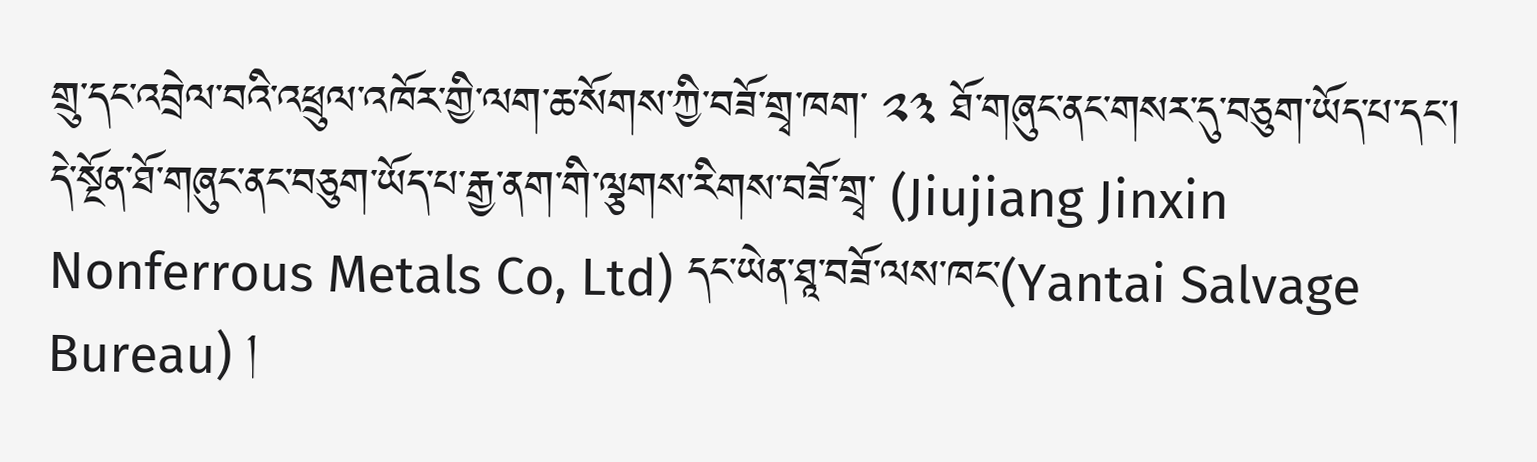གྲུ་དང་འབྲེལ་བའི་འཕྲུལ་འཁོར་གྱི་ལག་ཆ་སོགས་ཀྱི་བཟོ་གྲྭ་ཁག་ ༢༣ ཐོ་གཞུང་ནང་གསར་དུ་བཅུག་ཡོད་པ་དང་། དེ་སྔོན་ཐོ་གཞུང་ནང་བཅུག་ཡོད་པ་རྒྱ་ནག་གི་ལྕགས་རིགས་བཟོ་གྲྭ་ (Jiujiang Jinxin Nonferrous Metals Co, Ltd) དང་ཡེན་ཐཱ་བཟོ་ལས་ཁང་(Yantai Salvage Bureau) །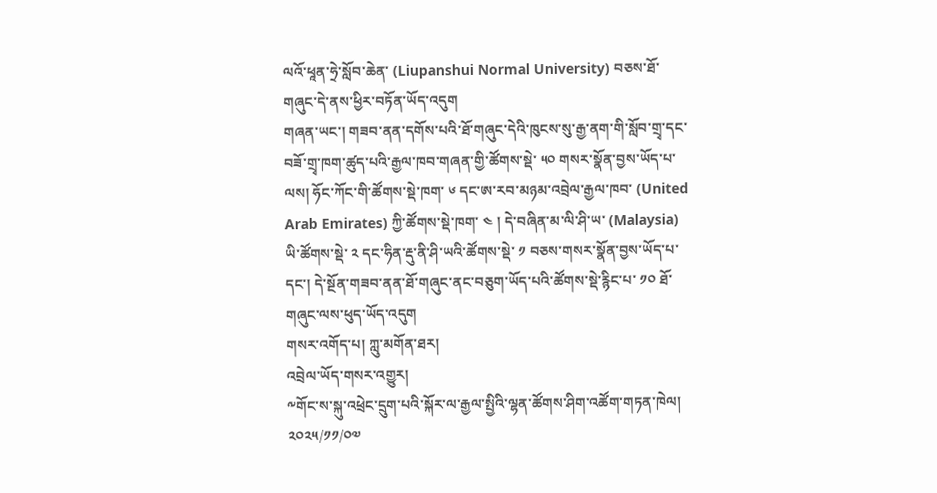ལའོ་ཕཱན་ཧྲེ་སློབ་ཆེན་ (Liupanshui Normal University) བཅས་ཐོ་གཞུང་དེ་ནས་ཕྱིར་བཏོན་ཡོད་འདུག
གཞན་ཡང་། གཟབ་ནན་དགོས་པའི་ཐོ་གཞུང་དེའི་ཁུངས་སུ་རྒྱ་ནག་གི་སློབ་གྲྭ་དང་བཟོ་གྲྭ་ཁག་ཚུད་པའི་རྒྱལ་ཁབ་གཞན་གྱི་ཚོགས་སྡེ་ ༥༠ གསར་སྣོན་བྱས་ཡོད་པ་ལས། ཧོང་ཀོང་གི་ཚོགས་སྡེ་ཁག་ ༦ དང་ཨ་རབ་མཉམ་འབྲེལ་རྒྱལ་ཁབ་ (United Arab Emirates) ཀྱི་ཚོགས་སྡེ་ཁག་ ༤ ། དེ་བཞིན་མ་ལི་ཤི་ཡ་ (Malaysia) ཡི་ཚོགས་སྡེ་ ༢ དང་ཧིན་རྡུ་ནི་ཤི་ཡའི་ཚོགས་སྡེ་ ༡ བཅས་གསར་སྣོན་བྱས་ཡོད་པ་དང་། དེ་སྔོན་གཟབ་ནན་ཐོ་གཞུང་ནང་བཅུག་ཡོད་པའི་ཚོགས་སྡེ་རྙིང་པ་ ༡༠ ཐོ་གཞུང་ལས་ཕུད་ཡོད་འདུག
གསར་འགོད་པ། ཀླུ་མགོན་ཐར།
འབྲེལ་ཡོད་གསར་འགྱུར།
༸གོང་ས་སྐུ་འཕྲེང་དྲུག་པའི་སྐོར་ལ་རྒྱལ་སྤྱིའི་ལྷན་ཚོགས་ཤིག་འཚོག་གཏན་ཁེལ།
༢༠༢༥/༡༡/༠༧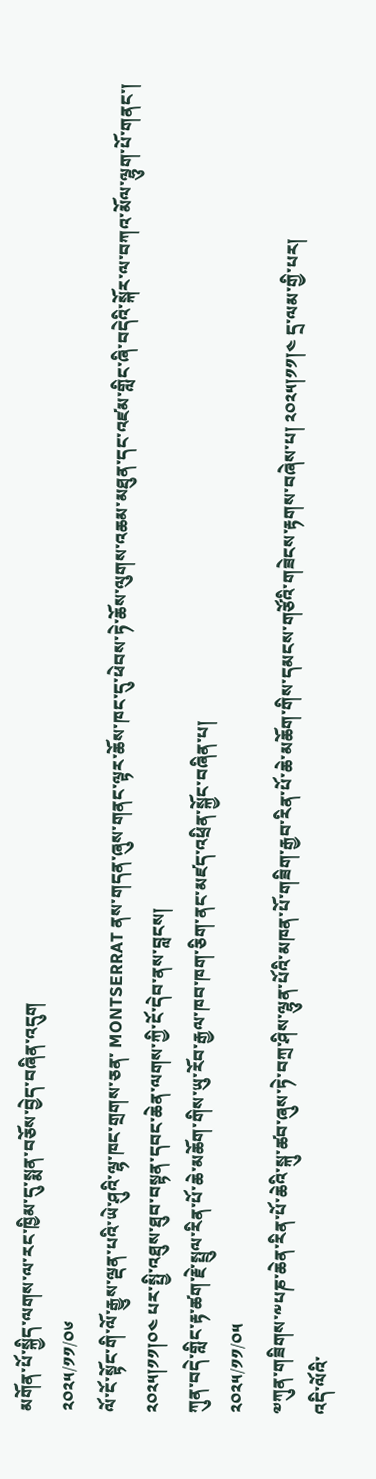མགོན་པོ་སྐྱིད་ལགས་ལ་རང་ཁྱིམ་དུ་སྨན་བཅོས་བྱེད་བཞིན་འདུག
༢༠༢༥/༡༡/༠༦
ལོ་ངོ་སྟོང་གི་ལོ་རྒྱུས་ལྡན་པའི་ཡེ་ཤུའི་ལྷ་ཁང་གྲགས་ཅན་ MONTSERRAT ནས་གདན་ཞུས་གནང་ལྟར་ཆོས་ཁང་དུ་ཕེབས་ཏེ་ཆོས་ལུགས་འཆམ་མཐུན་དང་འཛམ་གླིང་ཞི་བདེའི་སྐོར་ལ་བཀའ་མོལ་ལྷུག་པོ་གནང་། ༢༠༢༥།༡༡།༠༤ པར་སྤྱི་འཐུས་ཐུབ་བསྟན་དབང་ཆེན་ལགས་ཀྱི་ངོ་དེབ་ནས་བླངས།
ཀུན་བདེ་གླིང་རྟ་ཚག་རྗེ་སྤྲུལ་རིན་པོ་ཆེ་མཆོག་གིས་ཡུ་རོབ་རྒྱལ་ཁབ་ཁག་ཅིག་ནང་མཛད་འཕྲིན་སྐྱོང་བཞིན་པ།
༢༠༢༥/༡༡/༠༥
༧ཀུན་གཟིགས་༸པཎ་ཆེན་རིན་པོ་ཆེའི་སྐུ་ཚབ་ཞུས་ཏེ་བཀྲ་ཤིས་ལྷུན་པོའི་མཁན་པོ་གཟིག་རྒྱབ་རིན་པོ་ཆེ་མཆོག་གིས་དམངས་གཙོའི་གཟེངས་རྟགས་བཞེས་པ། ༢༠༢༥།༡༡།༤ དྲ་ལམ་གྱི་པར།
འདི་ལོའི་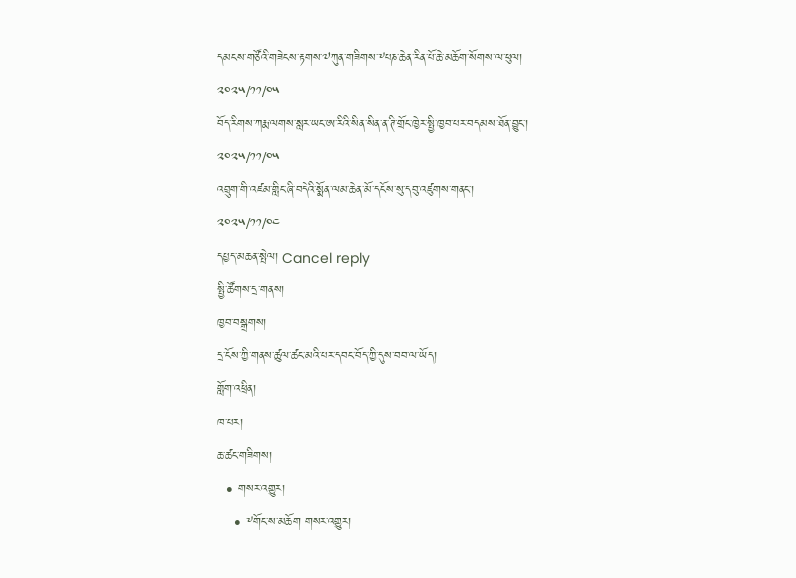དམངས་གཙོའི་གཟེངས་རྟགས་༧ཀུན་གཟིགས་༸པཎ་ཆེན་རིན་པོ་ཆེ་མཆོག་སོགས་ལ་ཕུལ།
༢༠༢༥/༡༡/༠༥
བོད་རིགས་ཀརྨ་ལགས་སླར་ཡང་ཨ་རིའི་སིན་སིན་ན་ཊི་གྲོང་ཁྱེར་སྤྱི་ཁྱབ་པར་བདམས་ཐོན་བྱུང་།
༢༠༢༥/༡༡/༠༥
འབྲུག་གི་འཛམ་གླིང་ཞི་བདེའི་སྨོན་ལམ་ཆེན་མོ་དངོས་སུ་དབུ་འཛུགས་གནང་།
༢༠༢༥/༡༡/༠༤
དཔྱད་མཆན་སྤེལ། Cancel reply
སྤྱི་ཚོགས་དྲ་གནས།
ཁྱབ་བསྒྲགས།
དྲ་ངོས་ཀྱི་གནས་ཚུལ་ཚང་མའི་པར་དབང་བོད་ཀྱི་དུས་བབ་ལ་ཡོད།
གློག་འཕྲིན།
ཁ་པར།
ཆ་ཚང་གཟིགས།
  • གསར་འགྱུར།
    • ༸གོང་ས་མཆོག གསར་འགྱུར།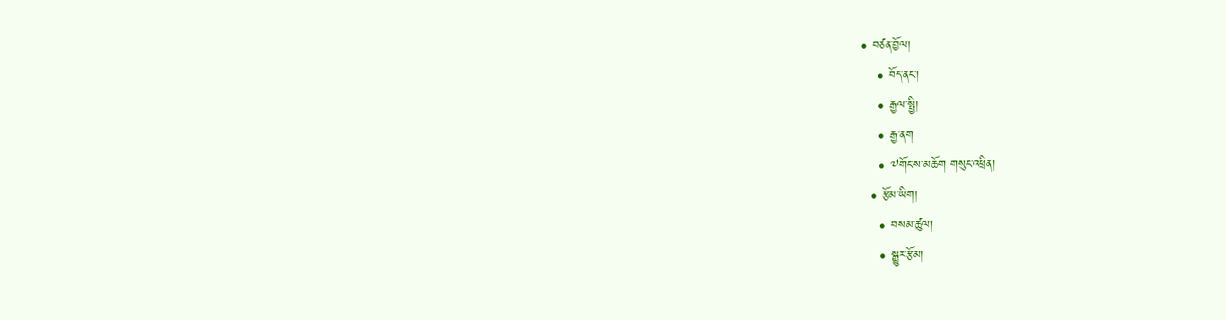• བཙན་བྱོལ།
    • བོད་ནང་།
    • རྒྱལ་སྤྱི།
    • རྒྱ་ནག
    • ༧གོང་ས་མཆོག གསུང་འཕྲིན།
  • རྩོམ་ཡིག།
    • བསམ་ཚུལ།
    • སྒྱུར་རྩོམ།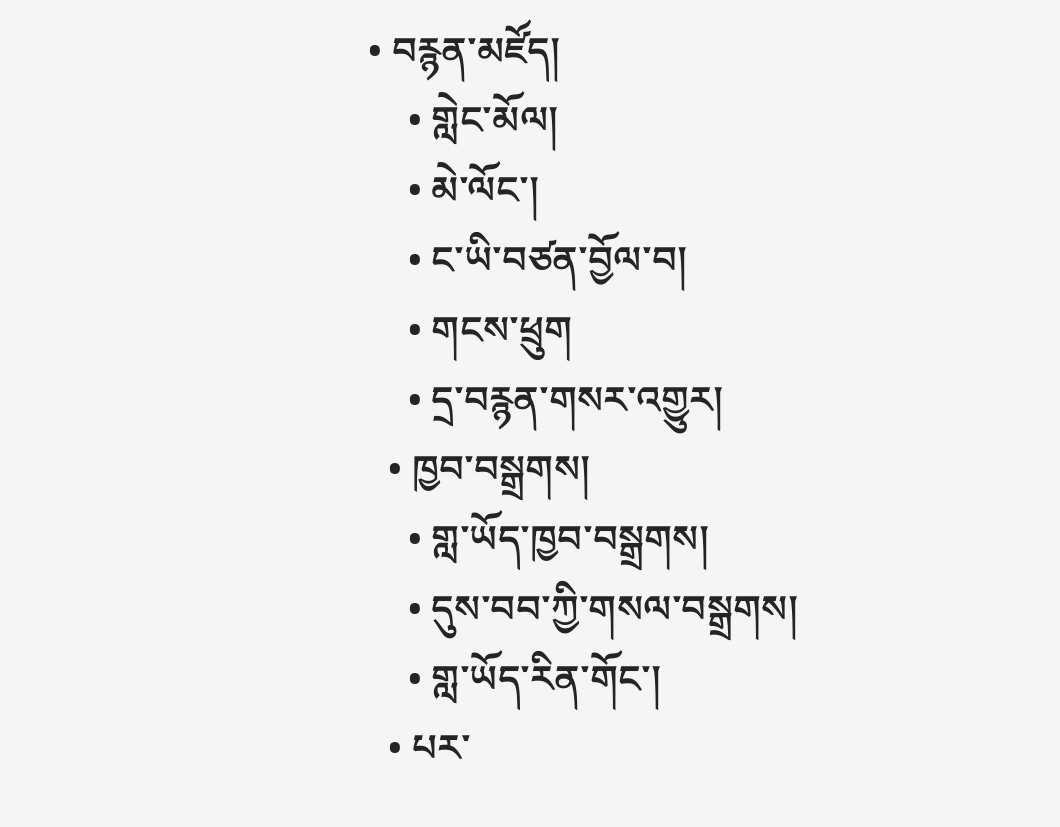• བརྙན་མཛོད།
    • གླེང་མོལ།
    • མེ་ལོང་།
    • ང་ཡི་བཙན་བྱོལ་བ།
    • གངས་ཕྲུག
    • དྲ་བརྙན་གསར་འགྱུར།
  • ཁྱབ་བསྒྲགས།
    • གླ་ཡོད་ཁྱབ་བསྒྲགས།
    • དུས་བབ་ཀྱི་གསལ་བསྒྲགས།
    • གླ་ཡོད་རིན་གོང་།
  • པར་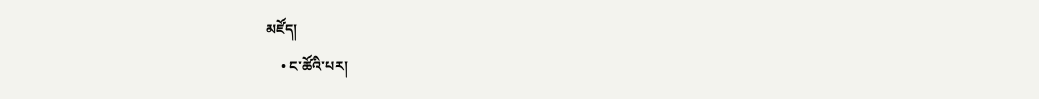མཛོད།
    • ང་ཚོའི་པར།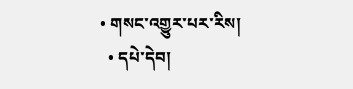• གསང་འགྱུར་པར་རིས།
  • དཔེ་དེབ།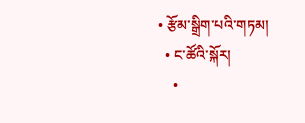• རྩོམ་སྒྲིག་པའི་གཏམ།
  • ང་ཚོའི་སྐོར།
    •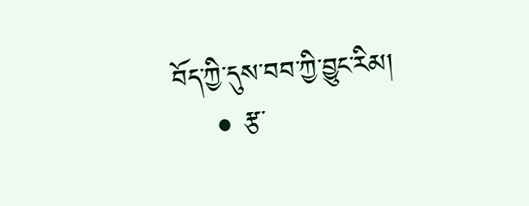བོད་ཀྱི་དུས་བབ་ཀྱི་བྱུང་རིམ།
    • རྩ་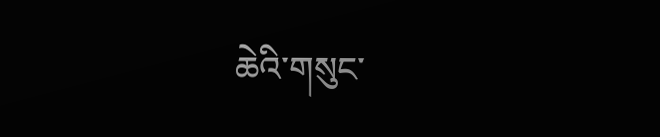ཆེའི་གསུང་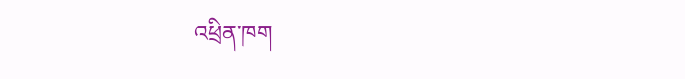འཕྲིན་ཁག